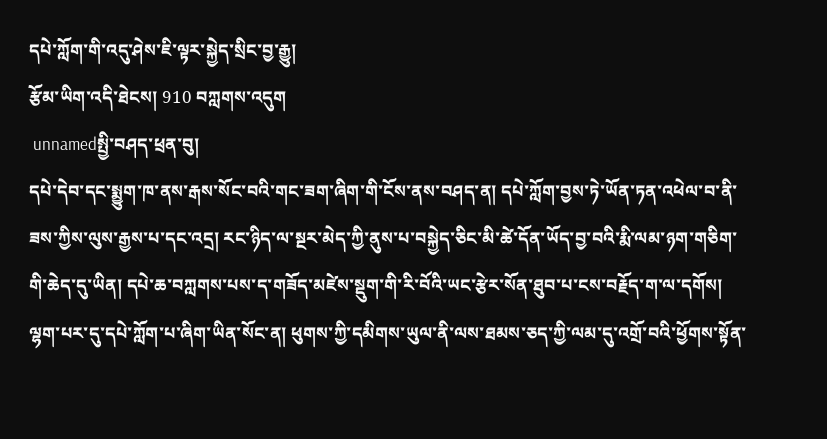དཔེ་ཀློག་གི་འདུ་ཤེས་ཇི་ལྟར་སྐྱེད་སྲིང་བྱ་རྒྱུ།
རྩོམ་ཡིག་འདི་ཐེངས། 910 བཀླགས་འདུག
 unnamedསྤྱི་བཤད་ཕྲན་བུ།
དཔེ་དེབ་དང་སྨྱུག་ཁ་ནས་རྒས་སོང་བའི་གང་ཟག་ཞིག་གི་ངོས་ནས་བཤད་ན། དཔེ་ཀློག་བྱས་ཏེ་ཡོན་ཏན་འཕེལ་བ་ནི་ཟས་ཀྱིས་ལུས་རྒྱས་པ་དང་འདྲ། རང་ཉིད་ལ་སྔར་མེད་ཀྱི་ནུས་པ་བསྐྱེད་ཅིང་མི་ཚེ་དོན་ཡོད་བྱ་བའི་རྨི་ལམ་ཉག་གཅིག་གི་ཆེད་དུ་ཡིན། དཔེ་ཆ་བཀླགས་པས་ད་གཟོད་མཛེས་སྡུག་གི་རི་བོའི་ཡང་རྩེར་སོན་ཐུབ་པ་ངས་བརྗོད་ག་ལ་དགོས། ལྷག་པར་དུ་དཔེ་ཀློག་པ་ཞིག་ཡིན་སོང་ན། ཕུགས་ཀྱི་དམིགས་ཡུལ་ནི་ལས་ཐམས་ཅད་ཀྱི་ལམ་དུ་འགྲོ་བའི་ཕྱོགས་སྟོན་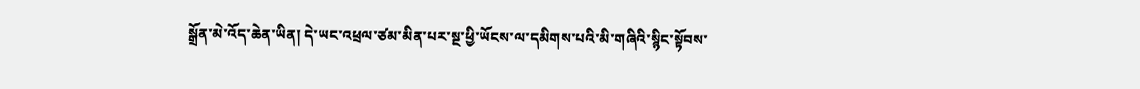སྒྲོན་མེ་འོད་ཆེན་ཡིན། དེ་ཡང་འཕྲལ་ཙམ་མིན་པར་སྔ་ཕྱི་ཡོངས་ལ་དམིགས་པའི་མི་གཞིའི་སྙིང་སྟོབས་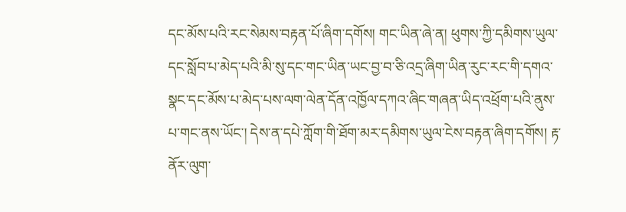དང་མོས་པའི་རང་སེམས་བརྟན་པོ་ཞིག་དགོས། གང་ཡིན་ཞེ་ན། ཕུགས་ཀྱི་དམིགས་ཡུལ་དང་སློབ་པ་མེད་པའི་མི་སུ་དང་གང་ཡིན་ཡང་བྱ་བ་ཅི་འདྲ་ཞིག་ཡིན་རུང་རང་གི་དགའ་སྣང་དང་མོས་པ་མེད་པས་ལག་ལེན་དོན་འཁྱོལ་དཀའ་ཞིང་གཞན་ཡིད་འཕྲོག་པའི་ནུས་པ་གང་ནས་ཡོང་། དེས་ན་དཔེ་ཀློག་གི་ཐོག་མར་དམིགས་ཡུལ་ངེས་བརྟན་ཞིག་དགོས། རྟ་ནོར་ལུག་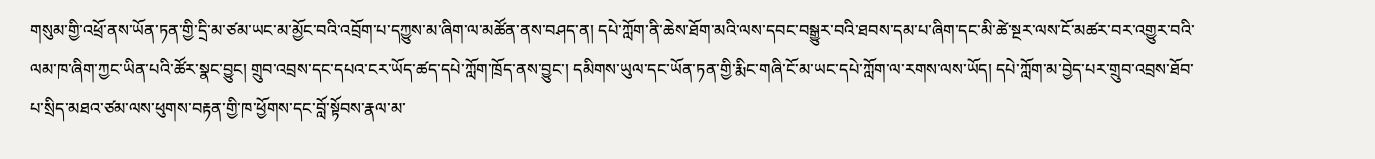གསུམ་གྱི་འཕྲོ་ནས་ཡོན་ཏན་གྱི་དྲི་མ་ཙམ་ཡང་མ་མྱོང་བའི་འབྲོག་པ་དཀྱུས་མ་ཞིག་ལ་མཚོན་ནས་བཤད་ན། དཔེ་ཀློག་ནི་ཆེས་ཐོག་མའི་ལས་དབང་བསྒྱུར་བའི་ཐབས་དམ་པ་ཞིག་དང་མི་ཚེ་སྔར་ལས་ངོ་མཚར་བར་འགྱུར་བའི་ལམ་ཁ་ཞིག་ཀྱང་ཡིན་པའི་ཚོར་སྣང་བྱུང། གྲུབ་འབྲས་དང་དཔའ་ངར་ཡོད་ཚད་དཔེ་ཀློག་ཁྲོད་ནས་བྱུང་། དམིགས་ཡུལ་དང་ཡོན་ཏན་གྱི་རྨིང་གཞི་ངོ་མ་ཡང་དཔེ་ཀློག་ལ་རགས་ལས་ཡོད། དཔེ་ཀློག་མ་བྱེད་པར་གྲུབ་འབྲས་ཐོབ་པ་སྲིད་མཐའ་ཙམ་ལས་ཕུགས་བརྟན་གྱི་ཁ་ཕྱོགས་དང་བློ་སྟོབས་རྣལ་མ་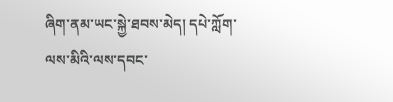ཞིག་ནམ་ཡང་སྐྱེ་ཐབས་མེད། དཔེ་ཀློག་ལས་མིའི་ལས་དབང་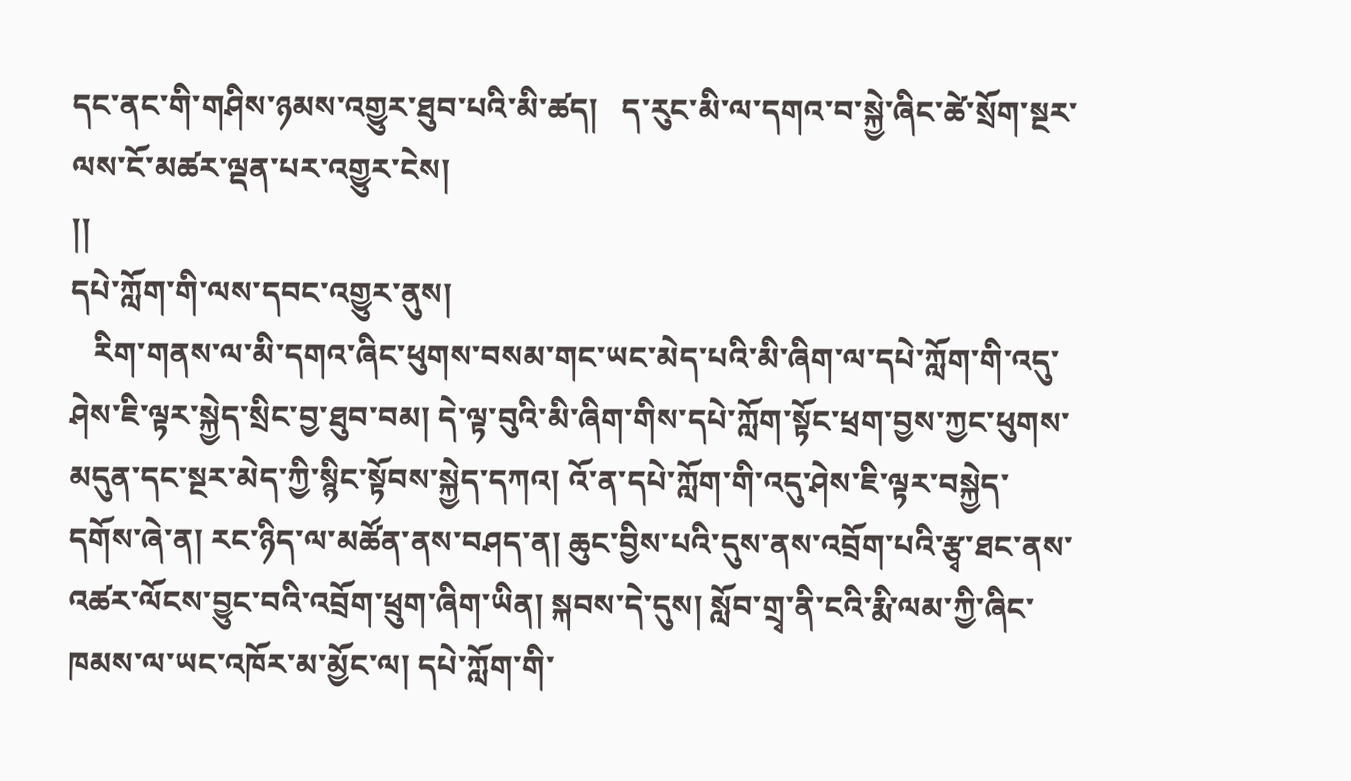དང་ནང་གི་གཤིས་ཉམས་འགྱུར་ཐུབ་པའི་མི་ཚད།   ད་རུང་མི་ལ་དགའ་བ་སྐྱེ་ཞིང་ཚེ་སྲོག་སྔར་ལས་ངོ་མཚར་ལྡན་པར་འགྱུར་ངེས།
།།
དཔེ་ཀློག་གི་ལས་དབང་འགྱུར་ནུས།
   རིག་གནས་ལ་མི་དགའ་ཞིང་ཕུགས་བསམ་གང་ཡང་མེད་པའི་མི་ཞིག་ལ་དཔེ་ཀློག་གི་འདུ་ཤེས་ཇི་ལྟར་སྐྱེད་སྲིང་བྱ་ཐུབ་བམ། དེ་ལྟ་བུའི་མི་ཞིག་གིས་དཔེ་ཀློག་སྟོང་ཕྲག་བྱས་ཀྱང་ཕུགས་མདུན་དང་སྔར་མེད་ཀྱི་སྙིང་སྟོབས་སྐྱེད་དཀའ། འོ་ན་དཔེ་ཀློག་གི་འདུ་ཤེས་ཇི་ལྟར་བསྐྱེད་དགོས་ཞེ་ན། རང་ཉིད་ལ་མཚོན་ནས་བཤད་ན། ཆུང་བྱིས་པའི་དུས་ནས་འབྲོག་པའི་རྩྭ་ཐང་ནས་འཚར་ལོངས་བྱུང་བའི་འབྲོག་ཕྲུག་ཞིག་ཡིན། སྐབས་དེ་དུས། སློབ་གྲྭ་ནི་ངའི་རྨི་ལམ་ཀྱི་ཞིང་ཁམས་ལ་ཡང་འཁོར་མ་མྱོང་ལ། དཔེ་ཀློག་གི་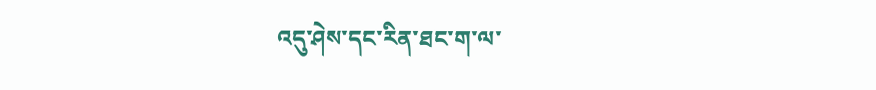འདུ་ཤེས་དང་རིན་ཐང་ག་ལ་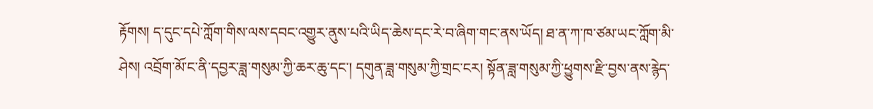རྟོགས། ད་དུང་དཔེ་ཀློག་གིས་ལས་དབང་འགྱུར་ནུས་པའི་ཡིད་ཆེས་དང་རེ་བ་ཞིག་གང་ནས་ཡོད། ཐ་ན་ཀ་ཁ་ཙམ་ཡང་ཀློག་མི་ཤེས། འབྲོག་མོ་ང་ནི་དབྱར་ཟླ་གསུམ་ཀྱི་ཆར་ཆུ་དང་། དགུན་ཟླ་གསུམ་ཀྱི་གྲང་ངར། སྟོན་ཟླ་གསུམ་ཀྱི་ཕྱུགས་རྫི་བྱས་ནས་རྙེད་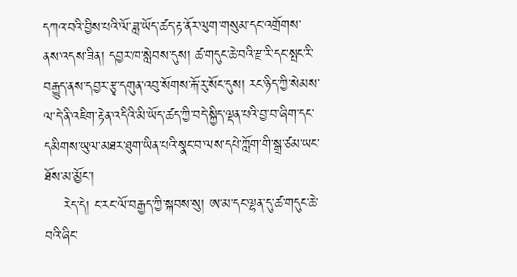དཀའ་བའི་བྱིས་པའི་ལོ་ཟླ་ཡོད་ཚད་རྟ་ནོར་ལུག་གསུམ་དང་འགྲོགས་ནས་འདས་ཟིན། དབྱར་ཁ་སླེབས་དུས། ཚ་གདུང་ཆེ་བའི་རྫ་རི་དང་སྤང་རི་བརྒྱུད་ནས་དབྱར་རྩྭ་དགུན་འབུ་སོགས་རྐོ་རུ་སོང་དུས། རང་ཉིད་ཀྱི་སེམས་ལ་དེ་ནི་འཇིག་རྟེན་འདིའི་མི་ཡོད་ཚད་ཀྱི་བདེ་སྐྱིད་ལྡན་པའི་བྱ་བ་ཞིག་དང་དམིགས་ཡུལ་མཐར་ཐུག་ཡིན་པའི་སྣང་བ་ལས་དཔེ་ཀློག་གི་སྒྲ་ཙམ་ཡང་ཐོས་མ་མྱོང་།
    རེད་དེ། ང་རང་ལོ་བརྒྱད་ཀྱི་སྐབས་སུ། ཨ་མ་དང་ལྷན་དུ་ཚ་གདུང་ཆེ་བའི་ཞིང་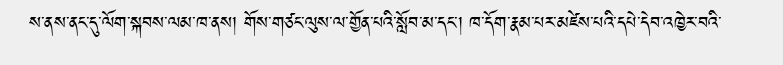ས་ནས་ནང་དུ་ལོག་སྐབས་ལམ་ཁ་ནས། གོས་གཙང་ལུས་ལ་གྱོན་པའི་སློབ་མ་དང་། ཁ་དོག་རྣམ་པར་མཛེས་པའི་དཔེ་དེབ་འཁྱེར་བའི་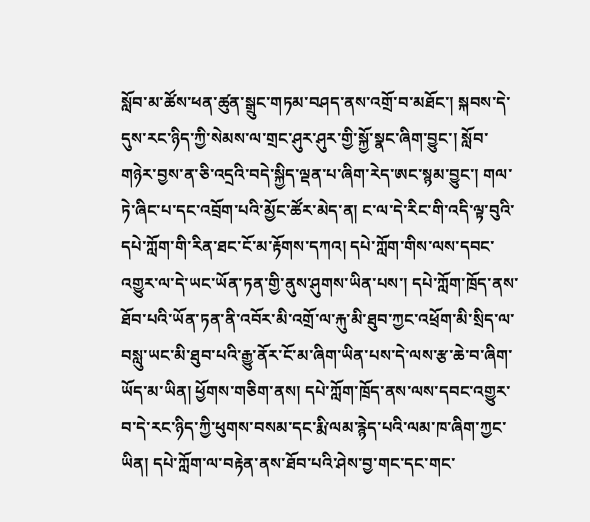སློབ་མ་ཚོས་ཕན་ཚུན་སྒྲུང་གཏམ་བཤད་ནས་འགྲོ་བ་མཐོང་། སྐབས་དེ་དུས་རང་ཉིད་ཀྱི་སེམས་ལ་གྲང་ཤུར་ཤུར་གྱི་སྐྱོ་སྣང་ཞིག་བྱུང་། སློབ་གཉེར་བྱས་ན་ཅི་འདྲའི་བདེ་སྐྱིད་ལྡན་པ་ཞིག་རེད་ཨང་སྙམ་བྱུང་། གལ་ཏེ་ཞིང་པ་དང་འབྲོག་པའི་མྱོང་ཚོར་མེད་ན། ང་ལ་དེ་རིང་གི་འདི་ལྟ་བུའི་དཔེ་ཀློག་གི་རིན་ཐང་ངོ་མ་རྟོགས་དཀའ། དཔེ་ཀློག་གིས་ལས་དབང་འགྱུར་ལ་དེ་ཡང་ཡོན་ཏན་གྱི་ནུས་ཤུགས་ཡིན་པས་། དཔེ་ཀློག་ཁྲོད་ནས་ཐོབ་པའི་ཡོན་ཏན་ནི་འབོར་མི་འགྲོ་ལ་རྐུ་མི་ཐུབ་ཀྱང་འཕྲོག་མི་སྲིད་ལ་བསླུ་ཡང་མི་ཐུབ་པའི་རྒྱུ་ནོར་ངོ་མ་ཞིག་ཡིན་པས་དེ་ལས་རྩ་ཆེ་བ་ཞིག་ཡོད་མ་ཡིན། ཕྱོགས་གཅིག་ནས། དཔེ་ཀློག་ཁྲོད་ནས་ལས་དབང་འགྱུར་བ་དེ་རང་ཉིད་ཀྱི་ཕུགས་བསམ་དང་རྨི་ལམ་རྙེད་པའི་ལམ་ཁ་ཞིག་ཀྱང་ཡིན། དཔེ་ཀློག་ལ་བརྟེན་ནས་ཐོབ་པའི་ཤེས་བྱ་གང་དང་གང་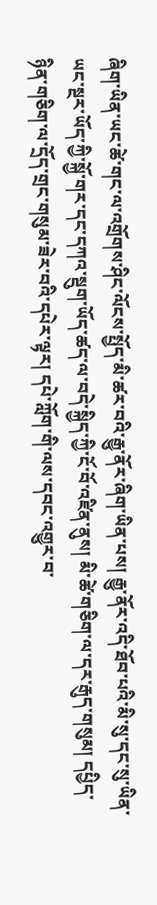ཞིག་ཡིན་ཡང་ཚེ་གང་ལ་འགྲོགས་ཤིང་ལོངས་སྤྱོད་མི་ཚར་བའི་རྒྱུ་ནོར་ཞིག་ཡིན་པས། རྒྱུ་ནོར་འདི་ཐོབ་པའི་མི་སུ་དང་སུ་ཡིན་ཡང་སྔར་ཡོད་ཀྱི་སྐྱོ་གར་དང་དཀའ་སྡུག་ཡོད་ཚད་ལ་བདེ་སྐྱིད་ཀྱི་ངོ་བོ་འཛིན་ནུས། མི་ཚེ་གཅིག་ལ་དར་རྒུད་གསུམ། དཔྱིད་ཉིན་གཅིག་ལ་དྲོད་གྲང་གསུམ་ཟེར་བའི་དཔེར་ལྟར། དཔེ་ཀློག་གི་ལས་དབང་འགྱུར་བ་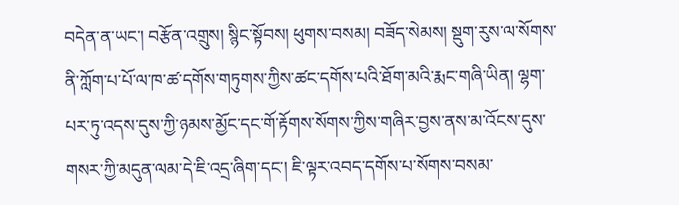བདེན་ན་ཡང་། བརྩོན་འགྲུས། སྙིང་སྟོབས། ཕུགས་བསམ། བཟོད་སེམས། སྡུག་རུས་ལ་སོགས་ནི་ཀློག་པ་པོ་ལ་ཁ་ཚ་དགོས་གཏུགས་ཀྱིས་ཚང་དགོས་པའི་ཐོག་མའི་རྨང་གཞི་ཡིན། ལྷག་པར་ཏུ་འདས་དུས་ཀྱི་ཉམས་མྱོང་དང་གོ་རྟོགས་སོགས་ཀྱིས་གཞིར་བྱས་ནས་མ་འོངས་དུས་གསར་ཀྱི་མདུན་ལམ་དེ་ཇི་འདྲ་ཞིག་དང་། ཇི་ལྟར་འབད་དགོས་པ་སོགས་བསམ་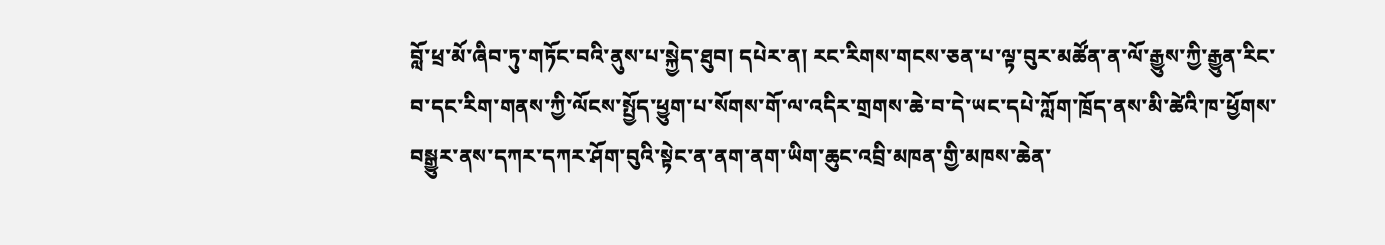བློ་ཕྲ་མོ་ཞིབ་ཏུ་གཏོང་བའི་ནུས་པ་སྐྱེད་ཐུབ། དཔེར་ན། རང་རིགས་གངས་ཅན་པ་ལྟ་བུར་མཚོན་ན་ལོ་རྒྱུས་ཀྱི་རྒྱུན་རིང་བ་དང་རིག་གནས་ཀྱི་ལོངས་སྤྱོད་ཕྱུག་པ་སོགས་གོ་ལ་འདིར་གྲགས་ཆེ་བ་དེ་ཡང་དཔེ་ཀློག་ཁྲོད་ནས་མི་ཚེའི་ཁ་ཕྱོགས་བསྒྱུར་ནས་དཀར་དཀར་ཤོག་བུའི་སྟེང་ན་ནག་ནག་ཡིག་ཆུང་འབྲི་མཁན་གྱི་མཁས་ཆེན་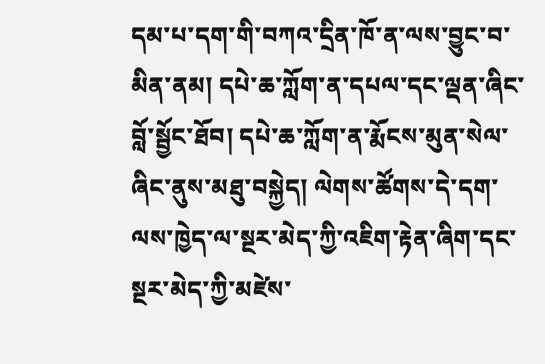དམ་པ་དག་གི་བཀའ་དྲིན་ཁོ་ན་ལས་བྱུང་བ་མིན་ནམ། དཔེ་ཆ་ཀློག་ན་དཔལ་དང་ལྡན་ཞིང་བློ་སྦྱོང་ཐོབ། དཔེ་ཆ་ཀློག་ན་རྨོངས་མུན་སེལ་ཞིང་ནུས་མཐུ་བསྐྱེད། ལེགས་ཚོགས་དེ་དག་ལས་ཁྱེད་ལ་སྔར་མེད་ཀྱི་འཇིག་རྟེན་ཞིག་དང་སྔར་མེད་ཀྱི་མཛེས་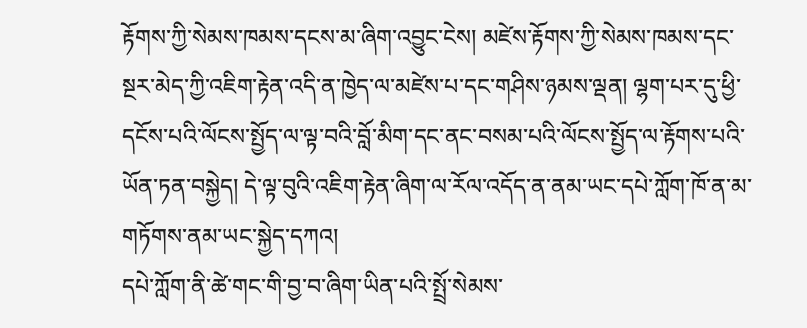རྟོགས་ཀྱི་སེམས་ཁམས་དངས་མ་ཞིག་འབྱུང་ངེས། མཛེས་རྟོགས་ཀྱི་སེམས་ཁམས་དང་སྔར་མེད་ཀྱི་འཇིག་རྟེན་འདི་ན་ཁྱེད་ལ་མཛེས་པ་དང་གཤིས་ཉམས་ལྡན། ལྷག་པར་དུ་ཕྱི་དངོས་པའི་ལོངས་སྤྱོད་ལ་ལྟ་བའི་བློ་མིག་དང་ནང་བསམ་པའི་ལོངས་སྤྱོད་ལ་རྟོགས་པའི་ཡོན་ཏན་བསྐྱེད། དེ་ལྟ་བུའི་འཇིག་རྟེན་ཞིག་ལ་རོལ་འདོད་ན་ནམ་ཡང་དཔེ་ཀློག་ཁོ་ན་མ་གཏོགས་ནམ་ཡང་སྐྱེད་དཀའ།
དཔེ་ཀློག་ནི་ཚེ་གང་གི་བྱ་བ་ཞིག་ཡིན་པའི་སྤྲོ་སེམས་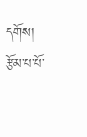དགོས།
རྩོམ་པ་པོ་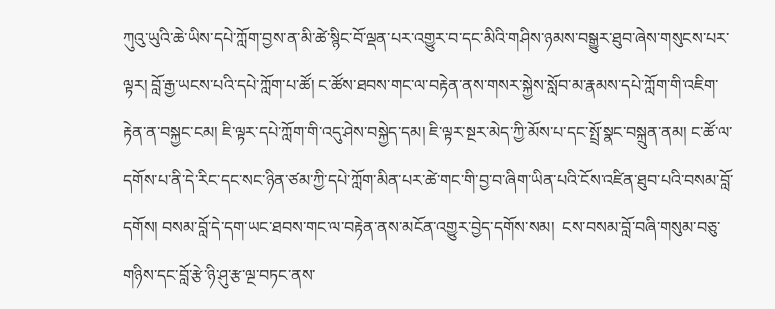ཀུའུ་ཡུའི་ཆེ་ཡིས་དཔེ་ཀློག་བྱས་ན་མི་ཚེ་སྙིང་བོ་ལྡན་པར་འགྱུར་བ་དང་མིའི་གཤིས་ཉམས་བསྒྱུར་ཐུབ་ཞེས་གསུངས་པར་ལྟར། བློ་རྒྱ་ཡངས་པའི་དཔེ་ཀློག་པ་ཚོ། ང་ཚོས་ཐབས་གང་ལ་བརྟེན་ནས་གསར་སྐྱེས་སློབ་མ་རྣམས་དཔེ་ཀློག་གི་འཇིག་རྟེན་ན་བསྐྱང་ངམ། ཇི་ལྟར་དཔེ་ཀློག་གི་འདུ་ཤེས་བསྐྱེད་དམ། ཇི་ལྟར་སྔར་མེད་ཀྱི་མོས་པ་དང་སྤྲོ་སྣང་བསྐྲུན་ནམ། ང་ཚོ་ལ་དགོས་པ་ནི་དེ་རིང་དང་སང་ཉིན་ཙམ་ཀྱི་དཔེ་ཀློག་མིན་པར་ཚེ་གང་གི་བྱ་བ་ཞིག་ཡིན་པའི་ངོས་འཛིན་ཐུབ་པའི་བསམ་བློ་དགོས། བསམ་བློ་དེ་དག་ཡང་ཐབས་གང་ལ་བརྟེན་ནས་མངོན་འགྱུར་བྱེད་དགོས་སམ།  ངས་བསམ་བློ་བཞི་གསུམ་བཅུ་གཉིས་དང་བློ་རྩེ་ཉི་ཤུ་རྩ་ལྔ་བཏང་ནས་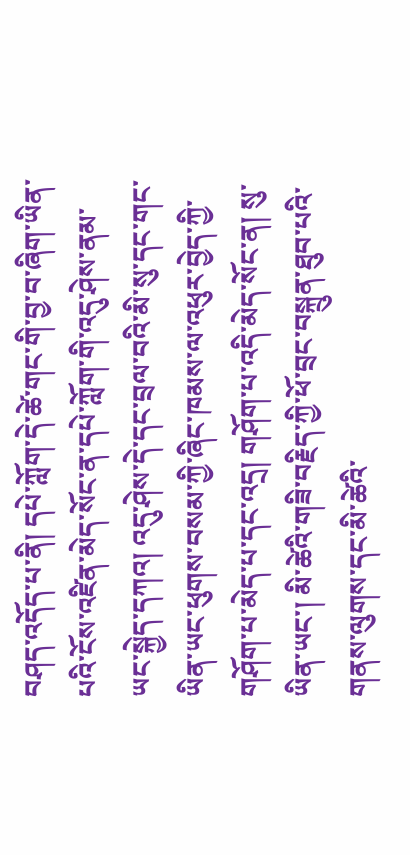བཤད་འདོད་པ་ནི། དཔེ་ཀློག་དེ་ཚེ་གང་གི་བྱ་བ་ཞིག་ཡིན་པའི་ངོས་འཛིན་མེད་སོང་ན་དཔེ་ཀློག་གི་འདུ་ཤེས་ནམ་ཡང་སྐྱེད་དཀའ། འདུ་ཤེས་དེ་དང་བྲལ་བའི་མི་སུ་དང་གང་ཡིན་ཡང་ཕུགས་བསམ་ཀྱི་ཞིང་ཁམས་ལ་འཕུར་བྱེད་ཀྱི་གཤོག་པ་མེད་པ་དང་འདྲ། གཤོག་པ་འདི་མེད་སོང་ན། སུ་ཡིན་ཡང་། མི་ཚེའི་གཟི་བརྗིད་ཀྱི་ཕོ་བྲང་བསྐྲུན་ཐུབ་པའི་གནས་ལུགས་དང་མི་ཚེའི་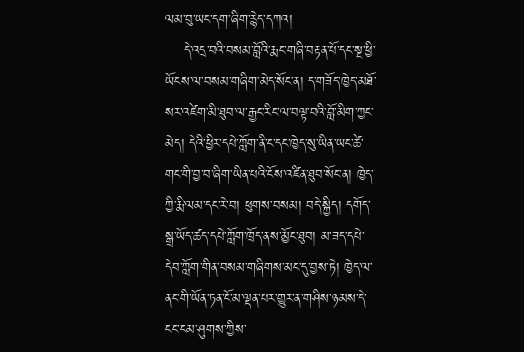ལམ་བུ་ཡང་དག་ཞིག་རྙེད་དཀའ།
    དེ་འདྲ་བའི་བསམ་བློའི་རྨང་གཞི་བརྟན་པོ་དང་སྔ་ཕྱི་ཡོངས་ལ་བསམ་གཞིག་མེད་སོང་ན། ད་གཟོད་ཁྱེད་མཐོ་སར་འཛེག་མི་ཐུབ་ལ་རྒྱང་རིང་ལ་བལྟ་བའི་བློ་མིག་ཀྱང་མེད། དེའི་ཕྱིར་དཔེ་ཀློག་ནི་ང་དང་ཁྱེད་སུ་ཡིན་ཡང་ཚེ་གང་གི་བྱ་བ་ཞིག་ཡིན་པའི་ངོས་འཛིན་ཐུབ་སོང་ན། ཁྱེད་ཀྱི་རྨི་ལམ་དང་རེ་བ། ཕུགས་བསམ། བདེ་སྐྱིད། དགོད་སྒྲ་ཡོད་ཚད་དཔེ་ཀློག་ཁྲོད་ནས་མྱོང་ཐུབ། མ་ཟད་དཔེ་དེབ་ཀློག་གིན་བསམ་གཞིགས་མང་དུ་བྱས་ཏེ། ཁྱེད་ལ་ནང་གི་ཡོན་ཏན་ངོ་མ་ལྡན་པར་གྱུར་ན་གཤིས་ཉམས་དེ་ངང་ངམ་ཤུགས་ཀྱིས་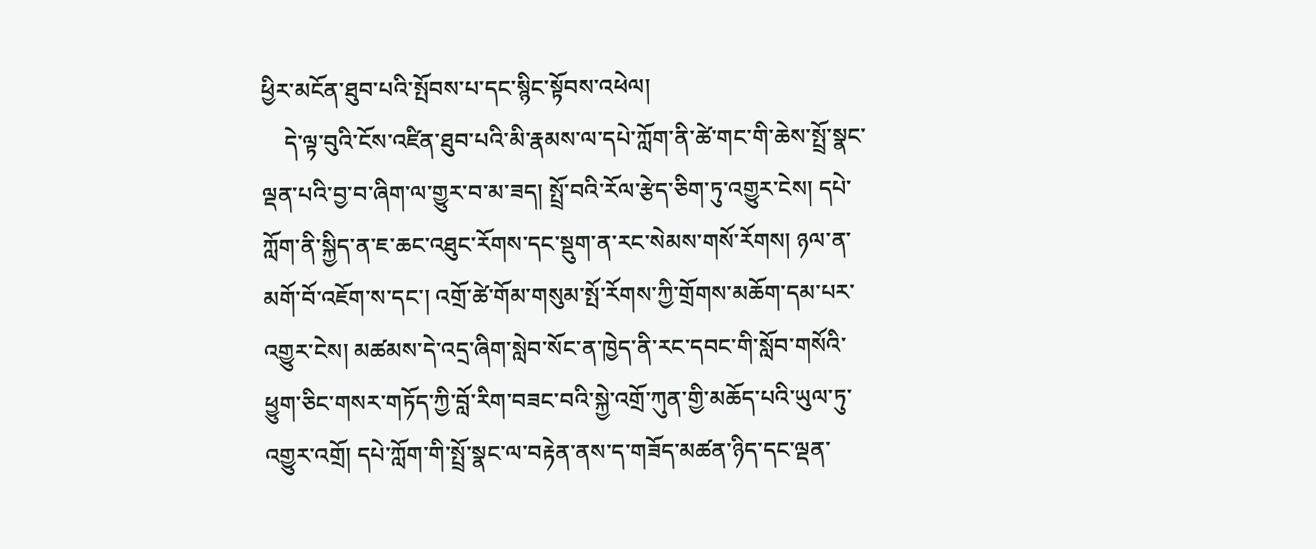ཕྱིར་མངོན་ཐུབ་པའི་སྤོབས་པ་དང་སྙིང་སྟོབས་འཕེལ།
    དེ་ལྟ་བུའི་ངོས་འཛིན་ཐུབ་པའི་མི་རྣམས་ལ་དཔེ་ཀློག་ནི་ཚེ་གང་གི་ཆེས་སྤྲོ་སྣང་ལྡན་པའི་བྱ་བ་ཞིག་ལ་གྱུར་བ་མ་ཟད། སྤྲོ་བའི་རོལ་རྩེད་ཅིག་ཏུ་འགྱུར་ངེས། དཔེ་ཀློག་ནི་སྐྱིད་ན་ཇ་ཆང་འཐུང་རོགས་དང་སྡུག་ན་རང་སེམས་གསོ་རོགས། ཉལ་ན་མགོ་བོ་འཇོག་ས་དང་། འགྲོ་ཚེ་གོམ་གསུམ་སྤོ་རོགས་ཀྱི་གྲོགས་མཆོག་དམ་པར་འགྱུར་ངེས། མཚམས་དེ་འདྲ་ཞིག་སླེབ་སོང་ན་ཁྱེད་ནི་རང་དབང་གི་སློབ་གསོའི་ཕྱུག་ཅིང་གསར་གཏོད་ཀྱི་བློ་རིག་བཟང་བའི་སྐྱེ་འགྲོ་ཀུན་གྱི་མཆོད་པའི་ཡུལ་ཏུ་འགྱུར་འགྲོ། དཔེ་ཀློག་གི་སྤྲོ་སྣང་ལ་བརྟེན་ནས་ད་གཟོད་མཚན་ཉིད་དང་ལྡན་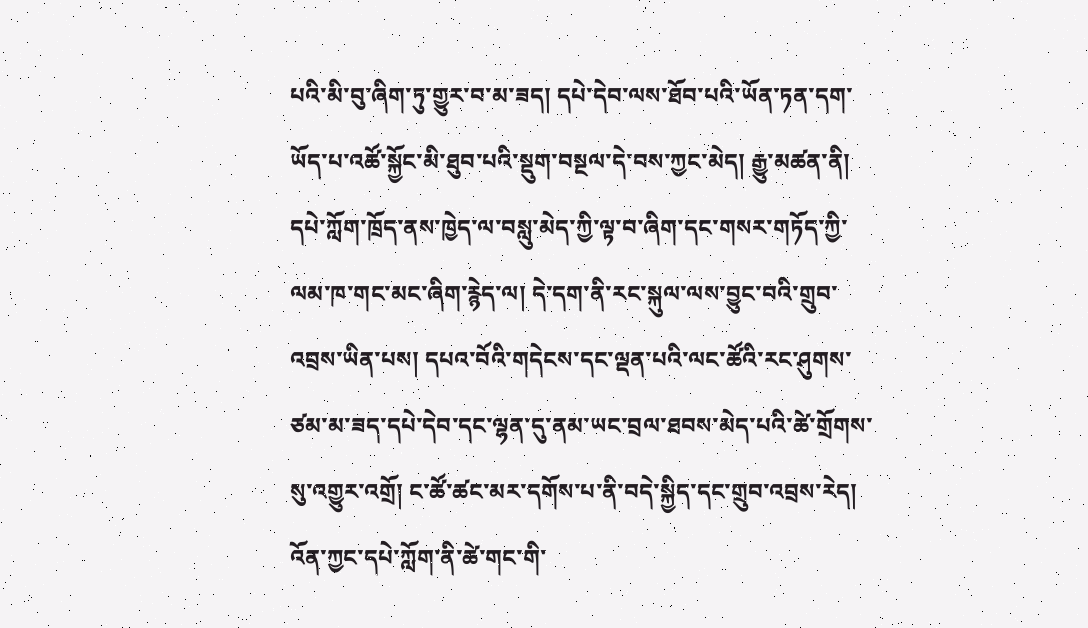པའི་མི་བུ་ཞིག་ཏུ་གྱུར་བ་མ་ཟད། དཔེ་དེབ་ལས་ཐོབ་པའི་ཡོན་ཏན་དག་ཡོད་པ་འཚོ་སྐྱོང་མི་ཐུབ་པའི་སྡུག་བསྔལ་དེ་བས་ཀྱང་མེད། རྒྱུ་མཚན་ནི། དཔེ་ཀློག་ཁྲོད་ནས་ཁྱེད་ལ་བསླུ་མེད་ཀྱི་ལྟ་བ་ཞིག་དང་གསར་གཏོད་ཀྱི་ལམ་ཁ་གང་མང་ཞིག་རྙེད་ལ། དེ་དག་ནི་རང་སྐུལ་ལས་བྱུང་བའི་གྲུབ་འབྲས་ཡིན་པས། དཔའ་བོའི་གདེངས་དང་ལྡན་པའི་ལང་ཚོའི་རང་ཤུགས་ཙམ་མ་ཟད་དཔེ་དེབ་དང་ལྷན་དུ་ནམ་ཡང་བྲལ་ཐབས་མེད་པའི་ཚེ་གྲོགས་སུ་འགྱུར་འགྲོ། ང་ཚོ་ཚང་མར་དགོས་པ་ནི་བདེ་སྐྱིད་དང་གྲུབ་འབྲས་རེད། འོན་ཀྱང་དཔེ་ཀློག་ནི་ཚེ་གང་གི་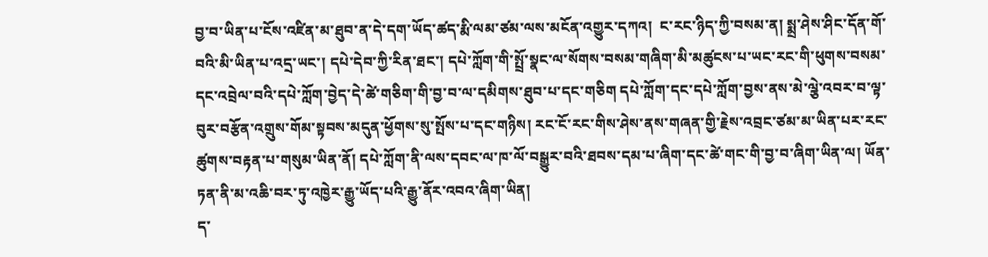བྱ་བ་ཡིན་པ་ངོས་འཛིན་མ་ཐུབ་ན་དེ་དག་ཡོད་ཚད་རྨི་ལམ་ཙམ་ལས་མངོན་འགྱུར་དཀའ།  ང་རང་ཉིད་ཀྱི་བསམ་ན། སྨྲ་ཤེས་ཤིང་དོན་གོ་བའི་མི་ཡིན་པ་འདྲ་ཡང་། དཔེ་དེབ་ཀྱི་ཪིན་ཐང་། དཔེ་ཀློག་གི་སྤྲོ་སྣང་ལ་སོགས་བསམ་གཞིག་མི་མཚུངས་པ་ཡང་རང་གི་ཕུགས་བསམ་དང་འབྲེལ་བའི་དཔེ་ཀློག་བྱེད་དེ་ཚེ་གཅིག་གི་བྱ་བ་ལ་དམིགས་ཐུབ་པ་དང་གཅིག དཔེ་ཀློག་དང་དཔེ་ཀློག་བྱས་ནས་མེ་ལྕེ་འབར་བ་ལྟ་བུར་བརྩོན་འགྲུས་གོམ་སྟབས་མདུན་ཕྱོགས་སུ་སྤོས་པ་དང་གཉིས། རང་ངོ་རང་གིས་ཤེས་ནས་གཞན་གྱི་རྗེས་འབྲང་ཙམ་མ་ཡིན་པར་རང་ཚུགས་བརྟན་པ་གསུམ་ཡིན་ནོ། དཔེ་ཀློག་ནི་ལས་དབང་ལ་ཁ་ལོ་བསྒྱུར་བའི་ཐབས་དམ་པ་ཞིག་དང་ཚེ་གང་གི་བྱ་བ་ཞིག་ཡིན་ལ། ཡོན་ཏན་ནི་མ་འཆི་བར་ཏུ་འཁྱེར་རྒྱུ་ཡོད་པའི་རྒྱུ་ནོར་འབའ་ཞིག་ཡིན།
ད་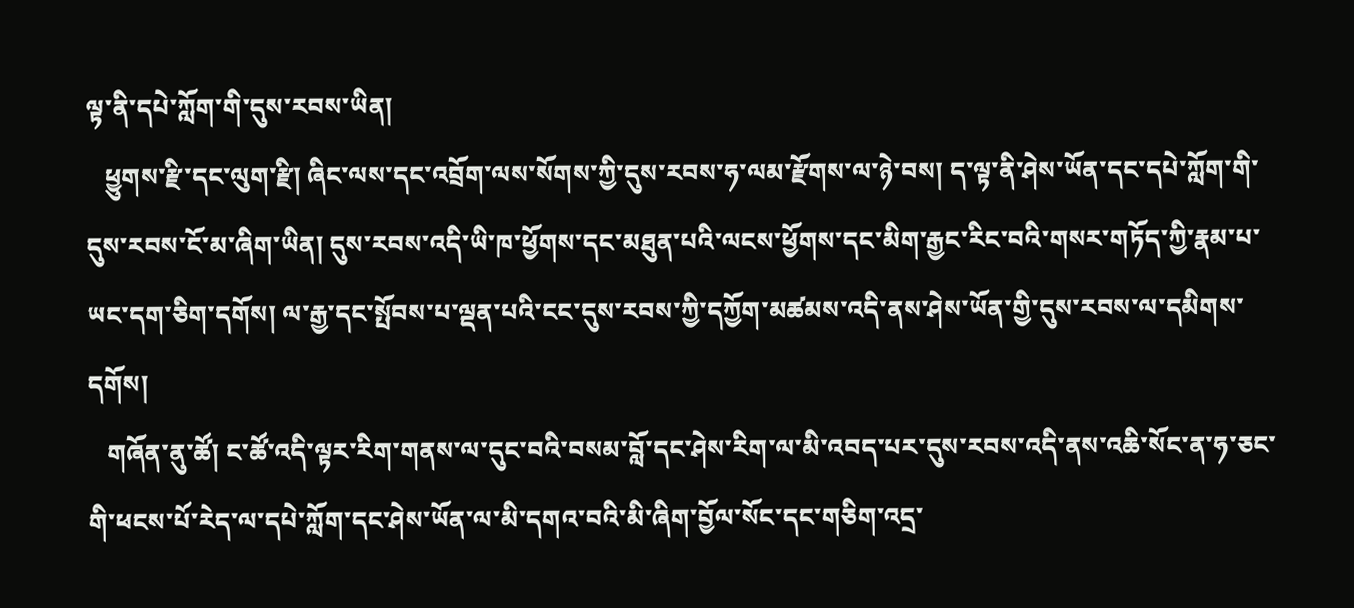ལྟ་ནི་དཔེ་ཀློག་གི་དུས་རབས་ཡིན།
   ཕྱུགས་རྫི་དང་ལུག་རྫི། ཞིང་ལས་དང་འབྲོག་ལས་སོགས་ཀྱི་དུས་རབས་ཧ་ལམ་རྫོགས་ལ་ཉེ་བས། ད་ལྟ་ནི་ཤེས་ཡོན་དང་དཔེ་ཀློག་གི་དུས་རབས་ངོ་མ་ཞིག་ཡིན། དུས་རབས་འདི་ཡི་ཁ་ཕྱོགས་དང་མཐུན་པའི་ལངས་ཕྱོགས་དང་མིག་རྒྱང་རིང་བའི་གསར་གཏོད་ཀྱི་རྣམ་པ་ཡང་དག་ཅིག་དགོས། ལ་རྒྱ་དང་སྤོབས་པ་ལྡན་པའི་ངང་དུས་རབས་ཀྱི་དཀྱོག་མཚམས་འདི་ནས་ཤེས་ཡོན་གྱི་དུས་རབས་ལ་དམིགས་དགོས།
   གཞོན་ནུ་ཚོ། ང་ཚོ་འདི་ལྟར་རིག་གནས་ལ་དུང་བའི་བསམ་བློ་དང་ཤེས་རིག་ལ་མི་འབད་པར་དུས་རབས་འདི་ནས་འཆི་སོང་ན་ཧ་ཅང་གི་ཕངས་པོ་རེད་ལ་དཔེ་ཀློག་དང་ཤེས་ཡོན་ལ་མི་དགའ་བའི་མི་ཞིག་བྱོལ་སོང་དང་གཅིག་འདྲ་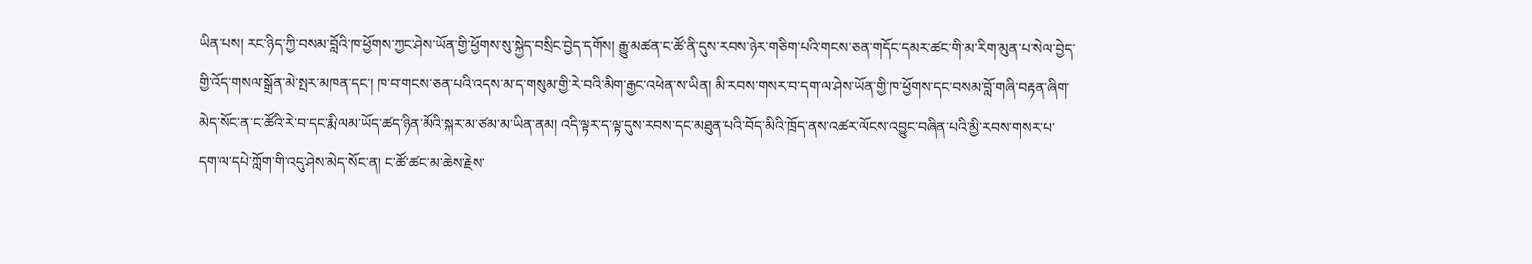ཡིན་པས། རང་ཉིད་ཀྱི་བསམ་བློའི་ཁ་ཕྱོགས་ཀྱང་ཤེས་ཡོན་གྱི་ཕྱོགས་སུ་སྐྱེད་བསྲིང་བྱེད་དགོས། རྒྱུ་མཚན་ང་ཚོ་ནི་དུས་རབས་ཉེར་གཅིག་པའི་གངས་ཅན་གདོང་དམར་ཚང་གི་མ་རིག་མུན་པ་སེལ་བྱེད་གྱི་འོད་གསལ་སྒྲོན་མེ་སྤར་མཁན་དང་། ཁ་བ་གངས་ཅན་པའི་འདས་མ་ད་གསུམ་གྱི་རེ་བའི་མིག་རྒྱང་འཕེན་ས་ཡིན། མི་རབས་གསར་བ་དག་ལ་ཤེས་ཡོན་གྱི་ཁ་ཕྱོགས་དང་བསམ་བློ་གཞི་བརྟན་ཞིག་མེད་སོང་ན་ང་ཚོའི་རེ་བ་དང་རྨི་ལམ་ཡོད་ཚད་ཉིན་མོའི་སྐར་མ་ཙམ་མ་ཡིན་ནམ། འདི་ལྟར་ད་ལྟ་དུས་རབས་དང་མཐུན་པའི་བོད་མིའི་ཁྲོད་ནས་འཚར་ལོངས་འབྱུང་བཞིན་པའི་མྱི་རབས་གསར་པ་དག་ལ་དཔེ་ཀློག་གི་འདུ་ཤེས་མེད་སོང་ན། ང་ཚོ་ཚང་མ་ཆེས་རྗེས་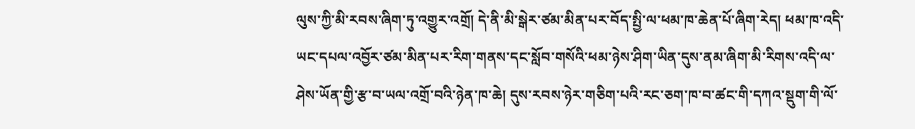ལུས་ཀྱི་མི་རབས་ཞིག་ཏུ་འགྱུར་འགྲོ། དེ་ནི་མི་སྒེར་ཙམ་མིན་པར་བོད་སྤྱི་ལ་ཕམ་ཁ་ཆེན་པོ་ཞིག་རེད། ཕམ་ཁ་འདི་ཡང་དཔལ་འབྱོར་ཙམ་མིན་པར་རིག་གནས་དང་སློབ་གསོའི་ཕམ་ཉེས་ཤིག་ཡིན་དུས་ནམ་ཞིག་མི་རིགས་འདི་ལ་ཤེས་ཡོན་གྱི་རྩ་བ་ཡལ་འགྲོ་བའི་ཉེན་ཁ་ཆེ། དུས་རབས་ཉེར་གཅིག་པའི་རང་ཅག་ཁ་བ་ཚང་གི་དཀའ་སྡུག་གི་ལོ་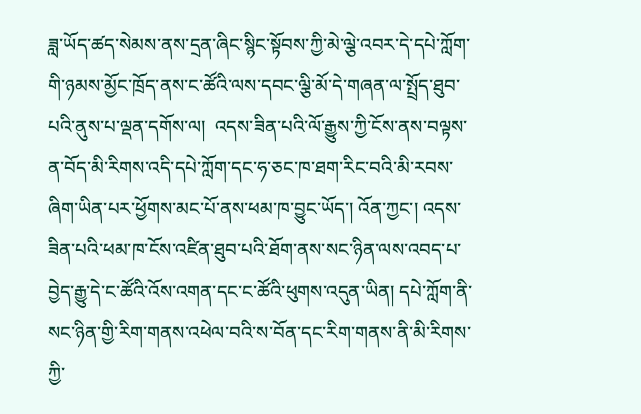ཟླ་ཡོད་ཚད་སེམས་ནས་དྲན་ཞིང་སྙིང་སྟོབས་ཀྱི་མེ་ལྕེ་འབར་དེ་དཔེ་ཀློག་གི་ཉམས་མྱོང་ཁྲོད་ནས་ང་ཚོའི་ལས་དབང་ལྕི་མོ་དེ་གཞན་ལ་སྤྲོད་ཐུབ་པའི་ནུས་པ་ལྡན་དགོས་ལ།  འདས་ཟིན་པའི་ལོ་རྒྱུས་ཀྱི་ངོས་ནས་བལྟས་ན་བོད་མི་རིགས་འདི་དཔེ་ཀློག་དང་ཧ་ཅང་ཁ་ཐག་རིང་བའི་མི་རབས་ཞིག་ཡིན་པར་ཕྱོགས་མང་པོ་ནས་ཕམ་ཁ་བྱུང་ཡོད་། འོན་ཀྱང་། འདས་ཟིན་པའི་ཕམ་ཁ་ངོས་འཛིན་ཐུབ་པའི་ཐོག་ནས་སང་ཉིན་ལས་འབད་པ་བྱེད་རྒྱུ་དེ་ང་ཚོའི་འོས་འགན་དང་ང་ཚོའི་ཕུགས་འདུན་ཡིན། དཔེ་ཀློག་ནི་སང་ཉིན་གྱི་རིག་གནས་འཕེལ་བའི་ས་བོན་དང་རིག་གནས་ནི་མི་རིགས་ཀྱི་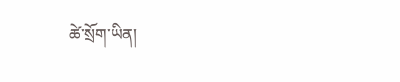ཚེ་སྲོག་ཡིན།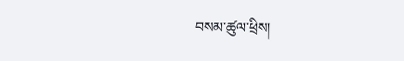བསམ་ཚུལ་ཕྲིས།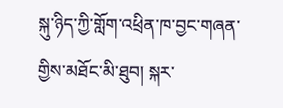སྐུ་ཉིད་ཀྱི་གློག་འཕྲིན་ཁ་བྱང་གཞན་གྱིས་མཐོང་མི་ཐུབ། སྐར་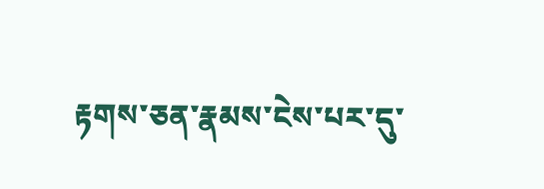རྟགས་ཅན་རྣམས་ངེས་པར་དུ་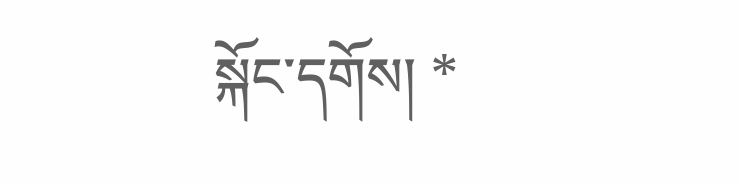སྐོང་དགོས། *